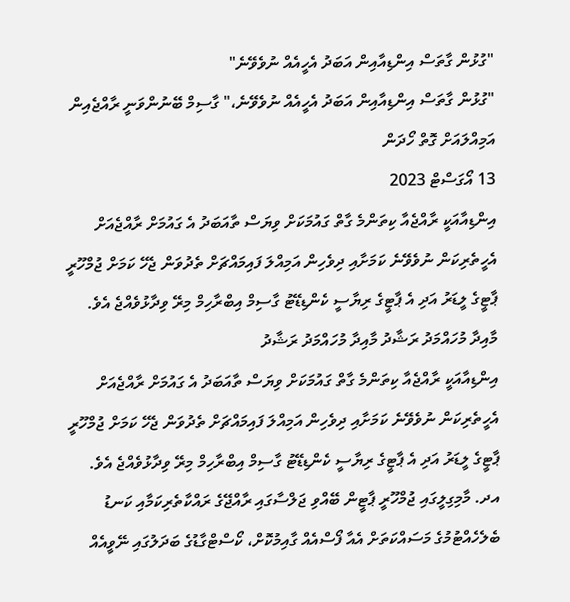"ގުޅުން ގާތަސް އިންޑިއާއިން އަބަދު އެހީއެއް ނުވެވޭނެ"
"ގުޅުން ގާތަސް އިންޑިއާއިން އަބަދު އެހީއެއް ނުވެވޭނެ،" ގާސިމް ބޭނުންވަނީ ރާއްޖެއިން އަމިއްލައަށް ގޮތް ހޯދަން
13 އޯގަސްޓް 2023
އިންޑިއާއަކީ ރާއްޖެއާ ކިތަންމެ ގާތް ގައުމަކަށް ވިޔަސް ތާއަބަދު އެ ގައުމަށް ރާއްޖެއަށް އެހީތެރިކަން ނުވެވޭނެ ކަމަށާއި ދިވެހިން އަމިއްލަ ފައިމައްޗަށް ތެދުވަން ޖެހޭ ކަމަށް ޖުމްހޫރީ ޕާޓީގެ ލީޑަރު އަދި އެ ޕާޓީގެ ރިޔާސީ ކެންޑިޑޭޓު ގާސިމް އިބްރާހިމް މިރޭ ވިދާޅުވެއްޖެ އެވެ.
މާއިދާ މުހައްމަދު ރަޝާދު މާއިދާ މުހައްމަދު ރަޝާދު
އިންޑިއާއަކީ ރާއްޖެއާ ކިތަންމެ ގާތް ގައުމަކަށް ވިޔަސް ތާއަބަދު އެ ގައުމަށް ރާއްޖެއަށް އެހީތެރިކަން ނުވެވޭނެ ކަމަށާއި ދިވެހިން އަމިއްލަ ފައިމައްޗަށް ތެދުވަން ޖެހޭ ކަމަށް ޖުމްހޫރީ ޕާޓީގެ ލީޑަރު އަދި އެ ޕާޓީގެ ރިޔާސީ ކެންޑިޑޭޓު ގާސިމް އިބްރާހިމް މިރޭ ވިދާޅުވެއްޖެ އެވެ.
އދ. މާމިގިލީގައި ޖުމްހޫރީ ޕާޓީން ބޭއްވި ޖަލްސާގައި ރާއްޖޭގެ ރައްކާތެރިކަމާއި ކަނޑު ބެލެހެއްޓުމުގެ މަސައްކަތަށް އެއާ ފޯސްއެއް ގާއިމުކޮށް، ކޯސްޓްގާޑުގެ ބަދަލުގައި ނޭވީއެއް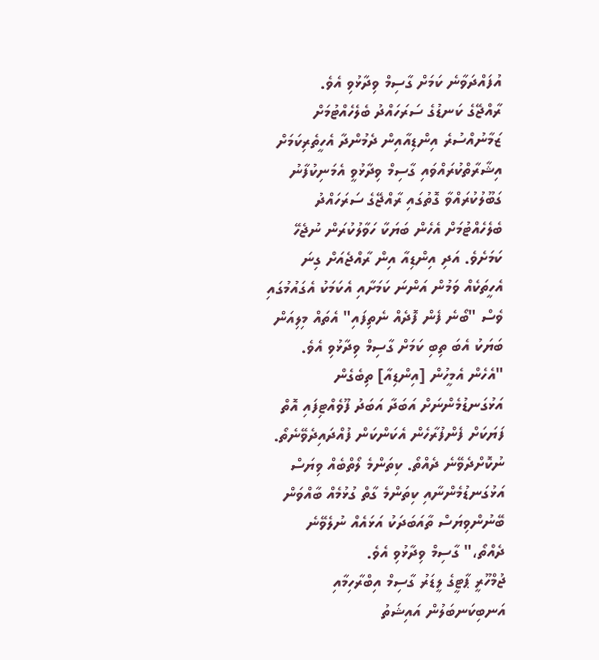އުފައްދަވާނެ ކަމަށް ގާސިމް ވިދާޅުވި އެވެ.
ރާއްޖޭގެ ކަނޑުގެ ސަރަހައްދު ބެލެހެއްޓުމަށް ޒަމާނުއްސުރެ އިންޑިއާއިން ދެމުންދާ އެހީތެރިކަމަށް އިޝާރާތްކުރައްވައި ގާސިމް ވިދާޅުވީ އެމަނިކުފާނު ގަބޫލުކުރައްވާ ގޮތުގައި ރާއްޖޭގެ ސަރަހައްދު ބެލެހެއްޓުމަށް އެހެން ބަޔަކާ ހަވާލުކުރަން ނުޖެހޭ ކަމަށެވެ. އަދި އިންޑިއާ އިން ރާއްޖެއަށް ގިނަ އެހީތަކެއް ވަމުން އަންނަ ކަމަށާއި އެކަމަކު އެގައުމުގައި ވެސް "ބޯނެ ފެން ފޮދެއް ނެތިފައި" އެތައް މިލިއަން ބަޔަކު އެބަ ތިބި ކަމަށް ގާސިމް ވިދާޅުވި އެވެ.
"އެހެން އެމީހުން [އިންޑިއާ] ތިބެގެން އަޅުގަނޑުމެންނަށް އަބަދާ އަބަދު ފޫވެއްޓިފައި އޮތް ފަޔަކަށް ފެންފުރާހެން އެކަންކަން ފުއްދައިދެވޭނެތޯ. ނުކޮށްދެވޭނެ ދެއްތޯ. ކިތަންމެ ލޯތްބެއް ވިޔަސް އަޅުގަނޑުމެންނާއި ކިތަންމެ ގާތް ގުޅުމެއް ބާއްވަން ބޭނުންވިޔަސް ތާއަބަދަކު އަޅައެއް ނުލެވޭނެ ދެއްތޯ،" ގާސިމް ވިދާޅުވި އެވެ.
ޖުމްހޫރީ ޕާޓީގެ ލީޑަރު ގާސިމް އިބްރާހިމާއި އަނބިކަނބަލުން އައިޝަތު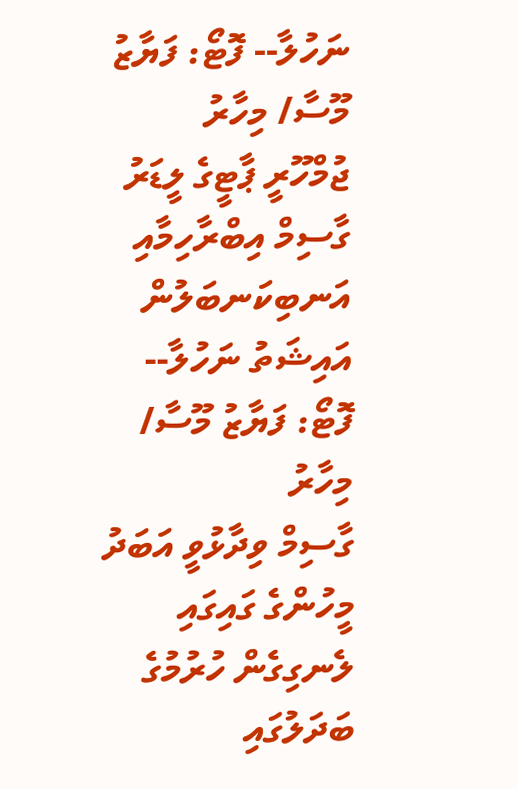ނަހުލާ-- ފޮޓޯ: ފަޔާޒު މޫސާ/ މިހާރު
ޖުމްހޫރީ ޕާޓީގެ ލީޑަރު ގާސިމް އިބްރާހިމާއި އަނބިކަނބަލުން އައިޝަތު ނަހުލާ-- ފޮޓޯ: ފަޔާޒު މޫސާ/ މިހާރު
ގާސިމް ވިދާޅުވީ އަބަދު މީހުންގެ ގައިގައި ލެނގިގެން ހުރުމުގެ ބަދަލުގައި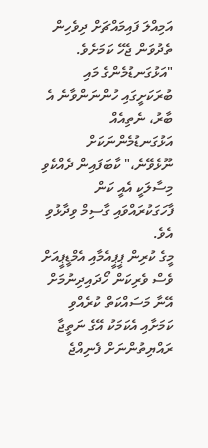އަމިއްލަ ފައިމައްޗަށް ދިވެހިން ތެދުވަން ޖެހޭ ކަމަށެވެ.
"އަޅުގަނޑުމެންގެ މައި ބުރަކަށީގައި ހުންނަންވާނެ އެ ބާރު، ނެތިއެއް އަޅުގަނޑުމެންނަކަށް ނޫޅެވޭނެ،" ކާބަފައިން ދެއްކެވި މިސާލަކީ އެއީ ކަން ފާހަގަކުރައްވައި ގާސިމް ވިދާޅުވި އެވެ.
މީގެ ކުރިން ޕީޕީއެމާއި އެމްޑީޕީއަށް ވެސް ވެރިކަން ހޯދައިދިނުމަށް އޭނާ މަސައްކަތް ކުރެއްވި ކަމަށާއި އެކަމަކު އޭގެ ނަތީޖާ ރައްޔިތުންނަށް ފެނިއްޖެ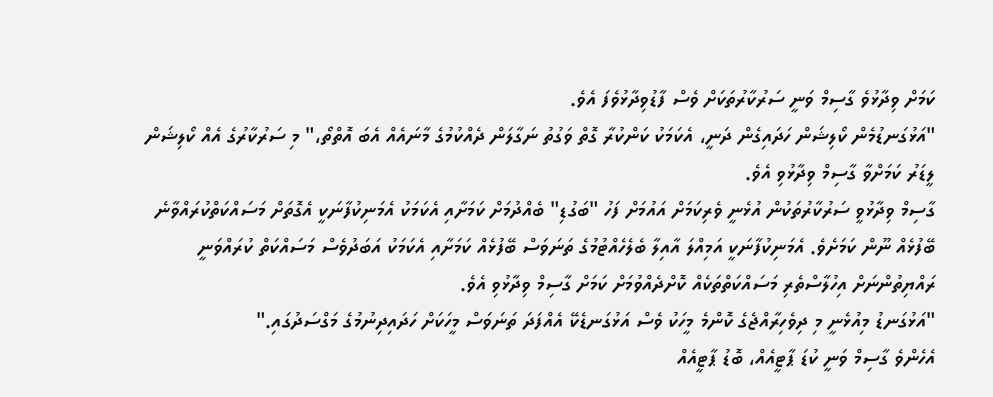ކަމަށް ވިދާޅުވެ ގާސިމް ވަނީ ސަރުކާރުތަކަށް ވެސް ފާޑުވިދާޅުވެފަ އެވެ.
"އަޅުގަނޑުމެން ކޯލިޝަން ހަދައިގެން ދަނީ، އެކަމަކު ކަންކުރާ ގޮތް ވަގުތު ނަގާލަން ދެއްކުމުގެ މާނައެއް އެބަ އޮތްތޯ،" މި ސަރުކާރުގެ އެއް ކޯލިޝަން ލީޑަރު ކަމަށްވާ ގާސިމް ވިދާޅުވި އެވެ.
ގާސިމް ވިދާޅުވީ ސަރުކާރުތަކުން އުޅެނީ ވެރިކަމަށް އައުމަށް ފަހު "ބަގުޑި" ބެއްދުމަށް ކަމަށާއި އެކަމަކު އެމަނިކުފާނަކީ އެގޮތަށް މަސައްކަތްކުރައްވާނެ ބޭފުޅެއް ނޫން ކަމަށެވެ. އެމަނިކުފާނަކީ އަމިއްލަ އާއިލާ ބެލެހެއްޓުމުގެ ތަނަވަސް ބޭފުޅެއް ކަމަށާއި އެކަމަކު އަބަދުވެސް މަސައްކަތް ކުރައްވަނީ ރައްޔިތުންނަށް އިހުލާސްތެރި މަސައްކަތްތަކެއް ކޮށްދެއްވުމަށް ކަމަށް ގާސިމް ވިދާޅުވި އެވެ.
"އަޅުގަނޑު މިއުޅެނީ މި ދިވެހިރާއްޖެގެ ކޮންމެ މީހަކު ވެސް އަޅުގަނޑެކޭ އެއްފަދަ ތަނަވަސް މީހަކަށް ހަދައިދިނުމުގެ މަގްސަދުގައި."
އެހެންވެ ގާސިމް ވަނީ ކުޑަ ޕާޓީއެއް، ބޮޑު ޕާޓީއެއް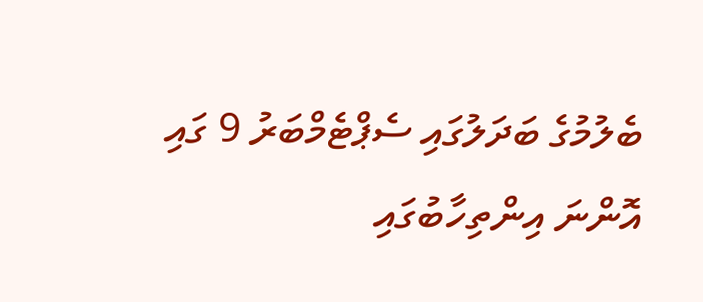ބެލުމުގެ ބަދަލުގައި ސެޕްޓެމްބަރު 9 ގައި އޮންނަ އިންތިހާބުގައި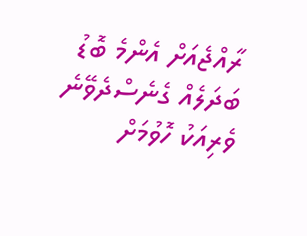ރާއްޖެއަށް އެންމެ ބޮޑު ބަދަލެއް ގެނެސްދެވޭނެ ވެރިއަކު ހޮވުމަށް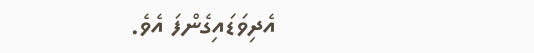އެދިވަޑައިގެންފަ އެވެ.